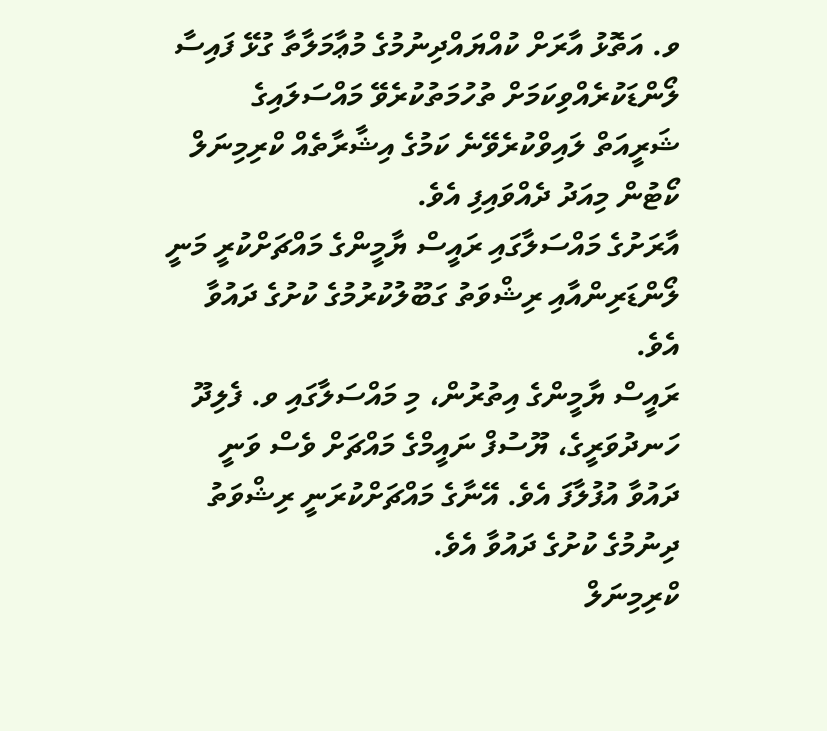ވ. އަތޮޅު އާރަށް ކުއްޔައްދިނުމުގެ މުޢާމަލާތާ ގުޅޭ ފައިސާ ލޯންޑަކުރެއްވިކަމަށް ތުހުމަތުކުރެވޭ މައްސަލައިގެ ޝަރީއަތް ލައިވްކުރެވޭނެ ކަމުގެ އިޝާރާތެއް ކްރިމިނަލް ކޯޓުން މިއަދު ދެއްވައިފި އެވެ.
އާރަށުގެ މައްސަލާގައި ރައީސް ޔާމީންގެ މައްޗަށްކުރީ މަނީ ލޯންޑަރިންއާއި ރިޝްވަތު ގަބޫލުކުރުމުގެ ކުށުގެ ދައުވާ އެވެ.
ރައީސް ޔާމީންގެ އިތުރުން، މި މައްސަލާގައި ވ. ފެލިދޫ ހަނދުވަރީގެ، ޔޫސުފް ނައީމްގެ މައްޗަށް ވެސް ވަނީ ދައުވާ އުފުލާފަ އެވެ. އޭނާގެ މައްޗަށްކުރަނީ ރިޝްވަތު ދިނުމުގެ ކުށުގެ ދައުވާ އެވެ.
ކްރިމިނަލް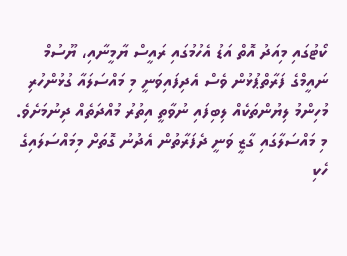ކޯޓުގައި މިއަދު އޮތް އަޑު އެހުމުގައި ރައީސް ޔާމީނާއި، ޔޫސުމް ނައީމްގެ ފަރާތްޕުޅުން ވެސް އެދިފައިވަނީ މި މައްސަލައާ ގުޅުންހުރި މުހިންމު ލިޔުންތަކެއް ލިބިފައި ނުވާތީ އިތުރު މުއްދަތެއް ދިނުމަށެވެ. މި މައްސަލާގައި ގާޒީ ވަނީ ދެފަރާތުން އެދުނު ގޮތަށް މިމައްސަލައިގެ ހެކި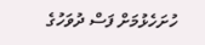ހުށަހެޅުމަށް ފަސް ދުވަހުގެ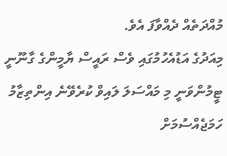މުއްދަތެއް ދެއްވާފަ އެވެ.
މިއަދުގެ އަޑުއެހުމުގައި ވެސް ރައީސް ޔާމީންގެ ގާނޫނީ ޓީމުންވަނީ މި މައްސަލަ ލައިވް ކުރެވޭނެ އިންތިޒާމު ހަމަޖެއްސުމަށް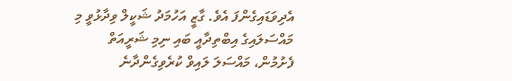އެދިވަޑައިގެންފަ އެވެ. ގާޒީ އަހުމަދު ޝަކީލް ވިދާޅުވީ މި މައްސަލައިގެ އިބްތިދާއީ ބައި ނިމި ޝަރީއަތް ފެށުމުން، މައްސަލަ ލައިވް ކުރެވިގެންދާނެ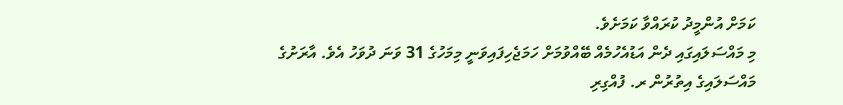ކަމަށް އުންމީދު ކުރައްވާ ކަމަށެވެ.
މި މައްސަލައިގައި ދެން އަޑުއެހުމެއް ބޭއްވުމަށް ހަމަޖެހިފައިވަނީ މިމަހުގެ 31 ވަނަ ދުވަހު އެވެ. އާރަށުގެ މައްސަލައިގެ އިތުރުން ރ. ފުއްގިރި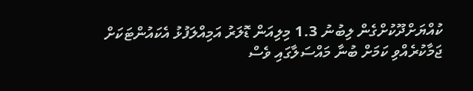ކުއްޔަށްދޫކުށްގެން ލިބުނު 1.3 މިލިއަން ޑޮލަރު އަމިއްލަފުޅު އެކައުންޓަކަށް ޖަމާކުރެއްވި ކަމަށް ބުނާ މައްސަލާގައި ވެސް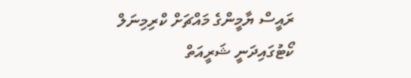ރައީސް ޔާމީންގެ މައްޗަށް ކްރިމިނަލް ކޯޓުގައިދަނީ ޝަރީއަތް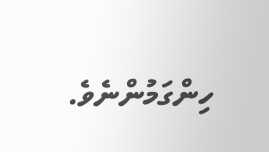ހިންގަމުންނެވެ.